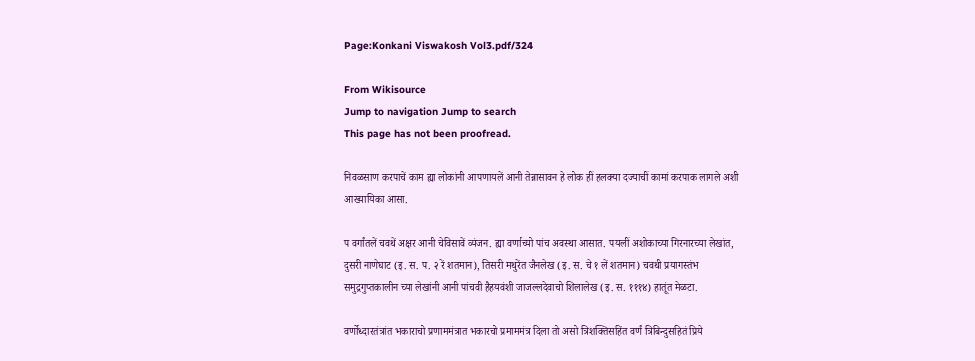Page:Konkani Viswakosh Vol3.pdf/324

From Wikisource
Jump to navigation Jump to search
This page has not been proofread.

निवळसाण करपाचें काम ह्या लोकांनी आपणायलें आनी तेन्नासावन हे लोक हीं हलक्या दज्याचीं कामां करपाक लागले अशी आख्यायिका आसा.

प वर्गांतलें चवथें अक्षर आनी चेविसावें व्यंजन. ह्या वर्णाच्यो पांच अवस्था आसात. पयलीं अशोकाच्या गिरनारच्या लेखांत, दुसरी नाणेघाट (इ. स. प. २ रें शतमान), तिसरी मथुरेंत जैनलेख (इ. स. चे १ लें शतमान) चवथी प्रयागस्तंभ समुद्रगुप्तकालीन च्या लेखांनी आनी पांचवी हैहयवंशी जाजल्लदेवाचो शिलालेख (इ. स. १११४) हातूंत मेळटा.

वर्णोध्दारतंत्रांत भकाराचो प्रणाममंत्रात भकारचो प्रमाममंत्र दिला तो असो त्रिशक्तिसहिंत वर्णं त्रिबिन्दुसहितं प्रिये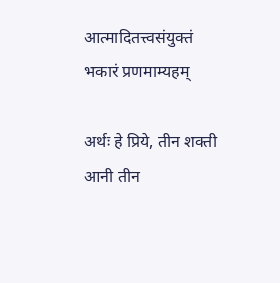आत्मादितत्त्वसंयुक्तं भकारं प्रणमाम्यहम्

अर्थः हे प्रिये, तीन शक्ती आनी तीन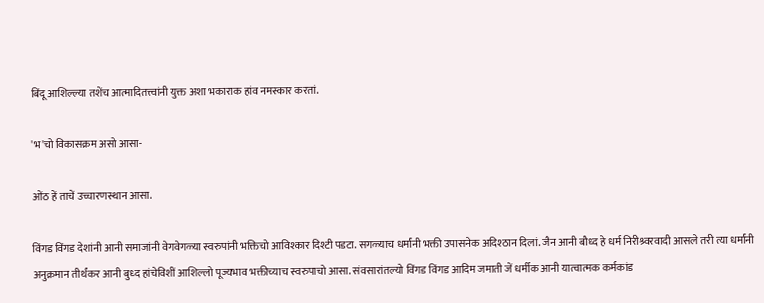बिंदू आशिल्ल्या तशेंच आत्मादितत्त्वांनी युक्त अशा भकाराक हांव नमस्कार करतां.

'भ'चो विकासक्रम असो आसा-

ओंठ हें ताचें उच्चारणस्थान आसा.

विंगड विंगड देशांनी आनी समाजांनी वेगवेगळ्या स्वरुपांनी भक्तिचो आविश्कार दिश्टी पडटा. सगळ्याच धर्मांनी भक्ती उपासनेक अदिश्ठान दिलां. जैन आनी बौध्द हे धर्म निरीश्र्वरवादी आसले तरी त्या धर्मांनी अनुक्रमान तीर्थंकर आनी बुध्द हांचेविशीं आशिल्लो पूज्यभाव भक्तीच्याच स्वरुपाचो आसा. संवसारांतल्यो विंगड विंगड आदिम जमाती जें धर्मीक आनी यात्वात्मक कर्मकांड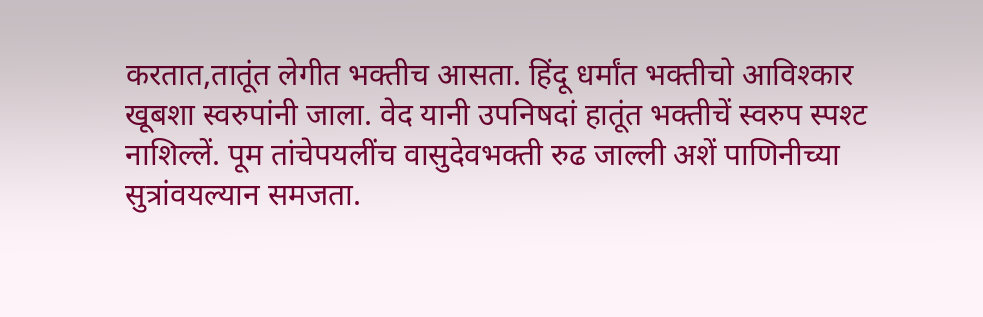करतात,तातूंत लेगीत भक्तीच आसता. हिंदू धर्मांत भक्तीचो आविश्कार खूबशा स्वरुपांनी जाला. वेद यानी उपनिषदां हातूंत भक्तीचें स्वरुप स्पश्ट नाशिल्लें. पूम तांचेपयलींच वासुदेवभक्ती रुढ जाल्ली अशें पाणिनीच्या सुत्रांवयल्यान समजता.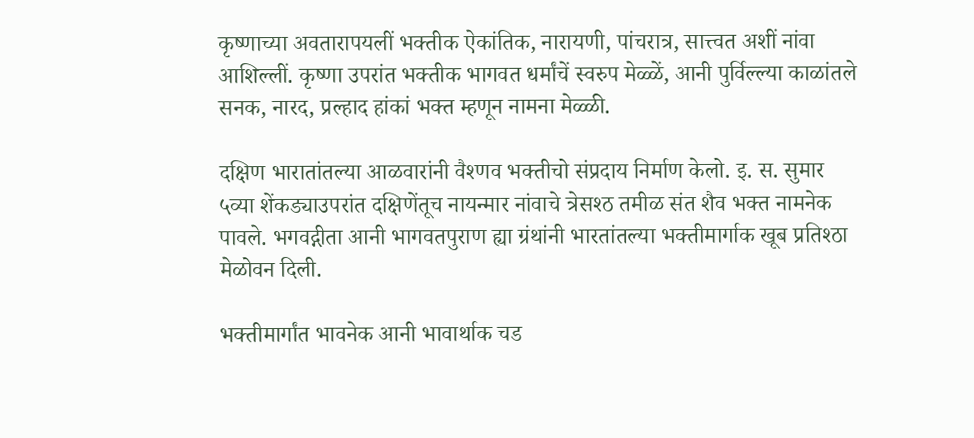कृष्णाच्या अवतारापयलीं भक्तीक ऐकांतिक, नारायणी, पांचरात्र, सात्त्वत अशीं नांवा आशिल्लीं. कृष्णा उपरांत भक्तीक भागवत धर्मांचें स्वरुप मेळ्ळें, आनी पुर्विल्ल्या काळांतले सनक, नारद, प्रल्हाद हांकां भक्त म्हणून नामना मेळ्ळी.

दक्षिण भारातांतल्या आळवारांनी वैश्णव भक्तीचो संप्रदाय निर्माण केलो. इ. स. सुमार ५व्या शेंकड्याउपरांत दक्षिणेंतूच नायन्मार नांवाचे त्रेसश्ठ तमीळ संत शैव भक्त नामनेक पावले. भगवद्गीता आनी भागवतपुराण ह्या ग्रंथांनी भारतांतल्या भक्तीमार्गाक खूब प्रतिश्ठा मेळोवन दिली.

भक्तीमार्गांत भावनेक आनी भावार्थाक चड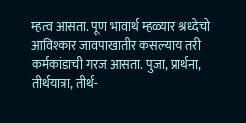म्हत्व आसता. पूण भावार्थ म्हळ्यार श्रध्देचो आविश्कार जावपाखातीर कसल्याय तरी कर्मकांडाची गरज आसता. पुजा, प्रार्थना, तीर्थयात्रा, तीर्थ-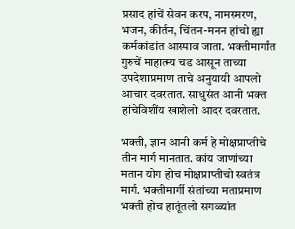प्रसाद हांचें सेवन करप, नामस्मरण, भजन, कीर्तन, चिंतन-मनन हांचो ह्या कर्मकांडांत आस्पाव जाता. भक्तीमार्गांत गुरुचें माहात्म्य चड आसून ताच्या उपदेशाप्रमाण ताचे अनुयायी आपलो आचार दवरतात. साधुसंत आनी भक्त हांचेविशींय खाशेलो आदर दवरतात.

भक्ती, ज्ञान आनी कर्म हे मोक्षप्राप्तीचे तीन मार्ग मानतात. कांय जाणांच्या मतान योग होच मोक्षप्राप्तीचो स्वतंत्र मार्ग. भक्तीमार्गी संतांच्या मताप्रमाण भक्ती होच हातूंतलो सगळ्यांत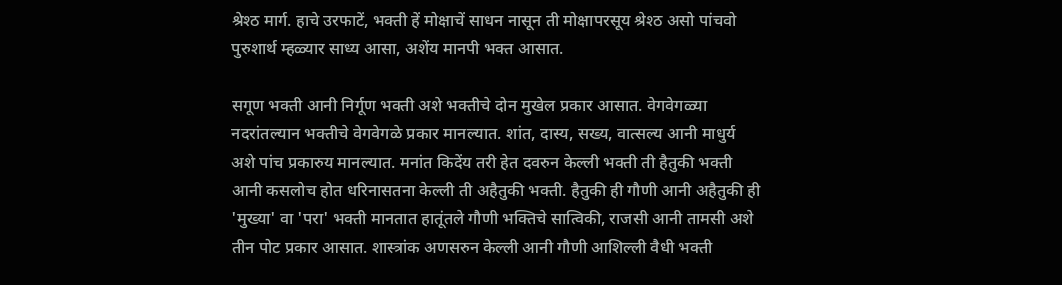श्रेश्ठ मार्ग. हाचे उरफाटें, भक्ती हें मोक्षाचें साधन नासून ती मोक्षापरसूय श्रेश्ठ असो पांचवो पुरुशार्थ म्हळ्यार साध्य आसा, अशेंय मानपी भक्त आसात.

सगूण भक्ती आनी निर्गूण भक्ती अशे भक्तीचे दोन मुखेल प्रकार आसात. वेगवेगळ्या नदरांतल्यान भक्तीचे वेगवेगळे प्रकार मानल्यात. शांत, दास्य, सख्य, वात्सल्य आनी माधुर्य अशे पांच प्रकारुय मानल्यात. मनांत किदेंय तरी हेत दवरुन केल्ली भक्ती ती हैतुकी भक्ती आनी कसलोच होत धरिनासतना केल्ली ती अहैतुकी भक्ती. हैतुकी ही गौणी आनी अहैतुकी ही 'मुख्या' वा 'परा' भक्ती मानतात हातूंतले गौणी भक्तिचे सात्विकी, राजसी आनी तामसी अशे तीन पोट प्रकार आसात. शास्त्रांक अणसरुन केल्ली आनी गौणी आशिल्ली वैधी भक्ती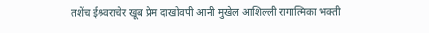तशेंच ईश्र्वराचेर खूब प्रेम दाखोवपी आनी मुखेल आशिल्ली रागात्मिका भक्ती